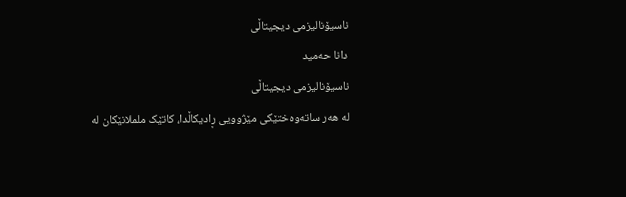ناسیۆنالیزمی دیجیتاڵی
دانا حەمید
ناسیۆنالیزمی دیجیتاڵی
لە هەر ساتەوەختێکی مێژوویی ڕادیکاڵدا، کاتێک ململانێکان لە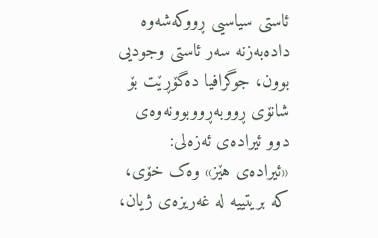ئاستی سیاسیی ڕووکەشەوە دادەبەزنە سەر ئاستی وجودیی بوون، جوگرافیا دەگۆڕێت بۆ شانۆی ڕووبەڕووبوونەوەی دوو ئیرادەی ئەزەلی: «ئیرادەی هێز» وەک خۆی، کە بریتییە لە غەریزەی ژیان،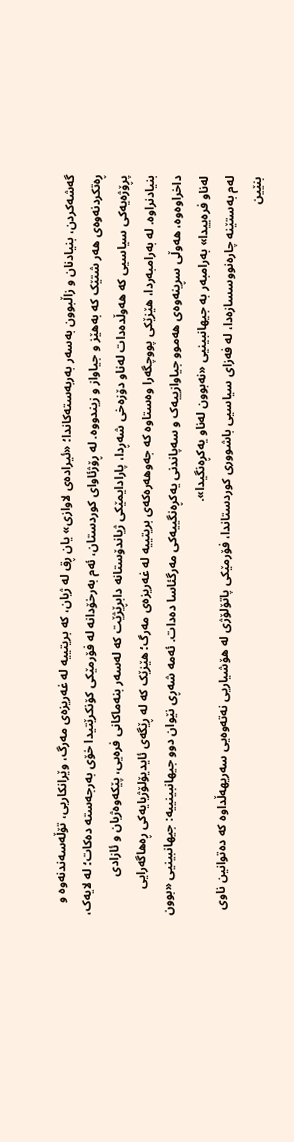گەشەکردن، بنیادنان و زاڵبوون بەسەر بەربەستەکاندا؛ «ئیرادەی لاوازی» یان ڕق لە ژیان، کە بریتییە لە غەریزەی مەرگ، وێرانکاریی، تۆڵەسەندنەوە و ڕەتکردنەوەی هەر شتێک کە بەهێز و جیاواز و زیندووە. لە ڕۆژئاوای کوردستان، ئەم بەرخۆدانە لە فۆرمێکی کۆنکرێتیدا خۆی بەرجەستە دەکات؛ لە لایەک، پڕۆژەیەکی سیاسیی کە هەوڵدەدات لەناو دۆزەخی شەڕدا، پارادایمێکی ژیاندۆستانە دابڕێژێت کە لەسەر بنەماکانی فرەیی، پێکەوەژیان و ئازادی بنیادنراوە. لە بەرامبەردا، هێزێکی پووچگەرا وەستاوە کە جەوهەرەکەی بریتییە لە غەریزەی مەرگ؛ هێزێک کە لە ڕێگەی ئایدیۆلۆژیایەکی ڕەهاگەرایی داخراوەوە، هەوڵی سڕینەوەی هەموو جیاوازییەک و سەپاندنی یەکڕەنگییەکی مەرگئاسا دەدات. ئەمە شەڕی نێوان دوو جیهانبینییە: جیهانبینیی «بوون لەناو فرەییدا» بەرامبەر بە جیهانبینیی «نەبوون لەناو یەکڕەنگیدا».
لەم بەستێنە چارەنووسسازەدا، لە فەزای سیاسیی باشووری کوردستاندا، فۆرمێکی پاتۆلۆژی لە هۆشیاریی نەتەوەیی سەریهەڵداوە کە دەتوانین ناوی بنێین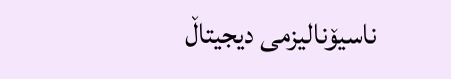ناسیۆنالیزمی دیجیتاڵ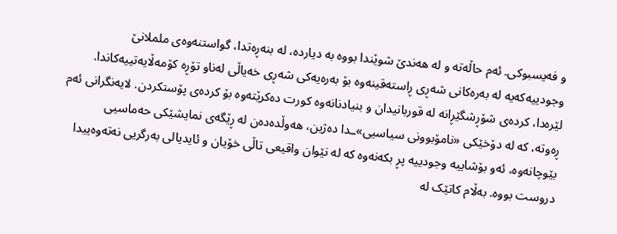و فەیسبوکی. ئەم حاڵەتە و لە هەندێ شوێندا بووە بە دیاردە، لە بنەڕەتدا، گواستنەوەی ململانێ وجودییەکەیە لە بەرەکانی شەڕی ڕاستەقینەوە بۆ بەرەیەکی شەڕی خەیاڵی لەناو تۆڕە کۆمەڵایەتییەکاندا. لێرەدا، کردەی شۆڕشگێڕانە لە قوربانیدان و بنیادنانەوە کورت دەکرێتەوە بۆ کردەی پۆستکردن. لایەنگرانی ئەم ڕەوتە، کە لە دۆخێکی «نامۆبوونی سیاسیی»ـدا دەژین، هەوڵدەدەن لە ڕێگەی نمایشێکی حەماسیی بێوچانەوە، ئەو بۆشاییە وجودییە پڕ بکەنەوە کە لە نێوان واقیعی تاڵی خۆیان و ئایدیالی بەرگریی نەتەوەییدا دروست بووە. بەڵام کاتێک لە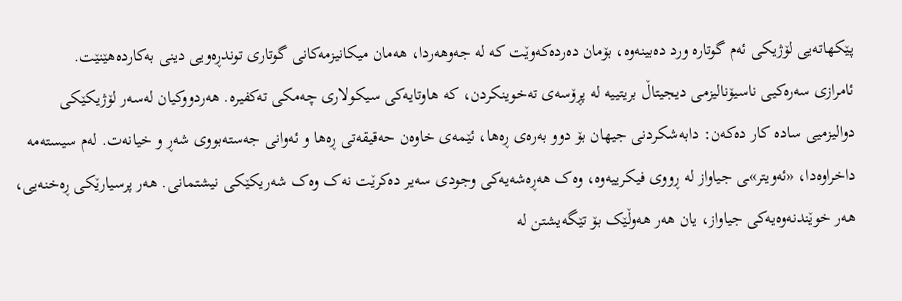پێکهاتەیی لۆژیکی ئەم گوتارە ورد دەبینەوە، بۆمان دەردەکەوێت کە لە جەوهەردا، هەمان میکانیزمەکانی گوتاری توندڕەویی دینی بەکاردەهێنێت.
ئامرازی سەرەکیی ناسیۆنالیزمی دیجیتاڵ بریتییە لە پڕۆسەی تەخوینکردن، کە هاوتایەکی سیکولاری چەمکی تەکفیرە. هەردووکیان لەسەر لۆژیکێکی دوالیزمیی سادە کار دەکەن: دابەشکردنی جیهان بۆ دوو بەرەی ڕەها، ئێمەی خاوەن حەقیقەتی ڕەها و ئەوانی جەستەبووی شەڕ و خیانەت. لەم سیستەمە داخراوەدا، «ئەویتر»ـی جیاواز لە ڕووی فیکرییەوە، وەک هەڕەشەیەکی وجودی سەیر دەکرێت نەک وەک شەریکێکی نیشتمانی. هەر پرسیارێکی ڕەخنەیی، هەر خوێندنەوەیەکی جیاواز، یان هەر هەوڵێک بۆ تێگەیشتن لە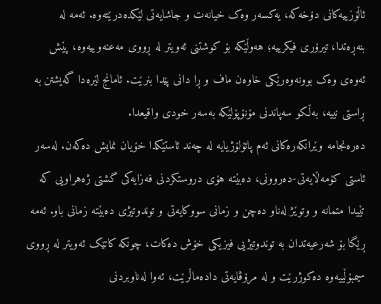ئاڵۆزییەکانی دۆخەکە، یەکسەر وەک خیانەت و جاشایەتی لێکدەدرێتەوە. ئەمە لە بنەڕەتدا، تیرۆری فیکرییە؛ هەوڵێکە بۆ کوشتنی ئەویتر لە ڕووی مەعنەوییەوە، پێش ئەوەی وەک بوونەوەرێکی خاوەن ماف و ڕا دانی پێدا بنرێت. ئامانج لێرەدا گەیشتن بە ڕاستی نییە، بەڵکو سەپاندنی مۆنۆپۆلێکە بەسەر خودی واقیعدا.
دەرەنجامە وێرانکەرەکانی ئەم پاتۆلۆژیایە لە چەند ئاستێکدا خۆیان نمایش دەکەن. لەسەر ئاستی کۆمەڵایەتی-دەروونی، دەبێتە هۆی دروستکردنی فەزایەکی گشتی ژەهراویی کە تێیدا متمانە و وتوێژ لەناو دەچن و زمانی سووکایەتی و توندوتیژی دەبێتە زمانی باو. ئەمە ڕێگا بۆ شەرعیەتدان بە توندوتیژیی فیزیکی خۆش دەکات، چونکە کاتێک ئەویتر لە ڕووی سیمبۆڵییەوە دەکوژرێت و لە مرۆڤایەتی دادەماڵرێت، ئەوا لەناوبردنی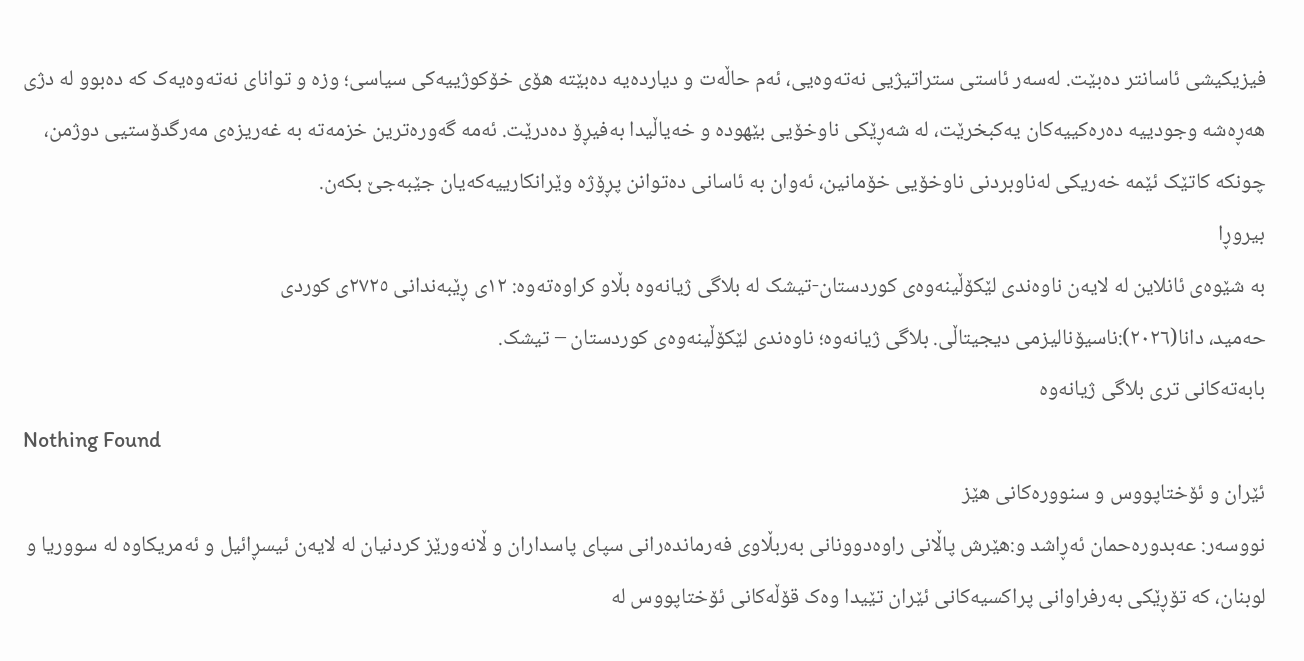فیزیکیشی ئاسانتر دەبێت. لەسەر ئاستی ستراتیژیی نەتەوەیی، ئەم حاڵەت و دیاردەیە دەبێتە هۆی خۆکوژییەکی سیاسی؛ وزە و توانای نەتەوەیەک کە دەبوو لە دژی هەڕەشە وجودییە دەرەکییەکان یەکبخرێت، لە شەڕێکی ناوخۆیی بێهودە و خەیاڵیدا بەفیڕۆ دەدرێت. ئەمە گەورەترین خزمەتە بە غەریزەی مەرگدۆستیی دوژمن، چونکە کاتێک ئێمە خەریکی لەناوبردنی ناوخۆیی خۆمانین، ئەوان بە ئاسانی دەتوانن پڕۆژە وێرانکارییەکەیان جێبەجێ بکەن.
بیروڕا
بە شێوەی ئانلاین لە لایەن ناوەندی لێکۆڵینەوەی کوردستان-تیشک لە بلاگی ژیانەوە بڵاو کراوەتەوە: ١٢ی ڕێبەندانی ٢٧٢٥ی کوردی
حەمید، دانا(٢٠٢٦):ناسیۆنالیزمی دیجیتاڵی. بلاگی ژیانەوە؛ ناوەندی لێکۆڵینەوەی کوردستان – تیشک.
بابەتەکانی تری بلاگی ژیانەوە
Nothing Found
ئێران و ئۆختاپووس و سنوورەکانی هێز
نووسەر: عەبدورەحمان ئەڕاشد و:هێرش پاڵانی راوەدوونانی بەربڵاوی فەرماندەرانی سپای پاسداران و ڵانەورێز کردنیان لە لایەن ئیسڕائیل و ئەمریکاوە لە سووریا و لوبنان، کە تۆڕێکی بەرفراوانی پراکسیەکانی ئێران تێیدا وەک قۆڵەکانی ئۆختاپووس لە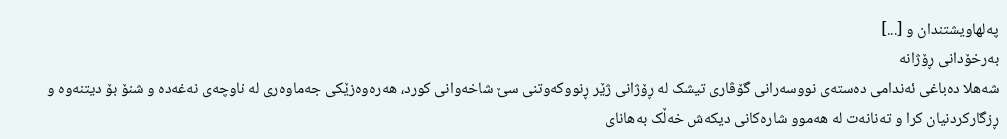پەلهاویشتندان و [...]
بەرخۆدانی ڕۆژانە
شەهلا دەباغی ئەندامی دەستەی نووسەرانی گۆڤاری تیشک لە ڕۆژانی ژێر ڕنووکەوتنی سێ شاخەوانی کورد، هەرەوەزێکی جەماوەری لە ناوچەی نەغەدە و شنۆ بۆ دیتنەوە و ڕزگارکردنیان کرا و تەنانەت لە هەموو شارەکانی دیکەش خەڵک بەهانای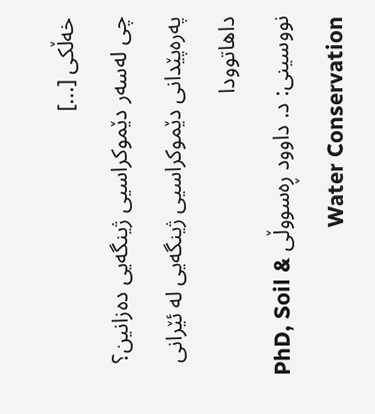خەڵکی [...]
چی لەسەر دێموکراسیی ژینگەیی دەزانین؟ پەرەپێدانی دێموکراسیی ژینگەیی لە ئێرانی داهاتوودا
نووسینی: د. داوود ڕەسووڵی PhD, Soil & Water Conservation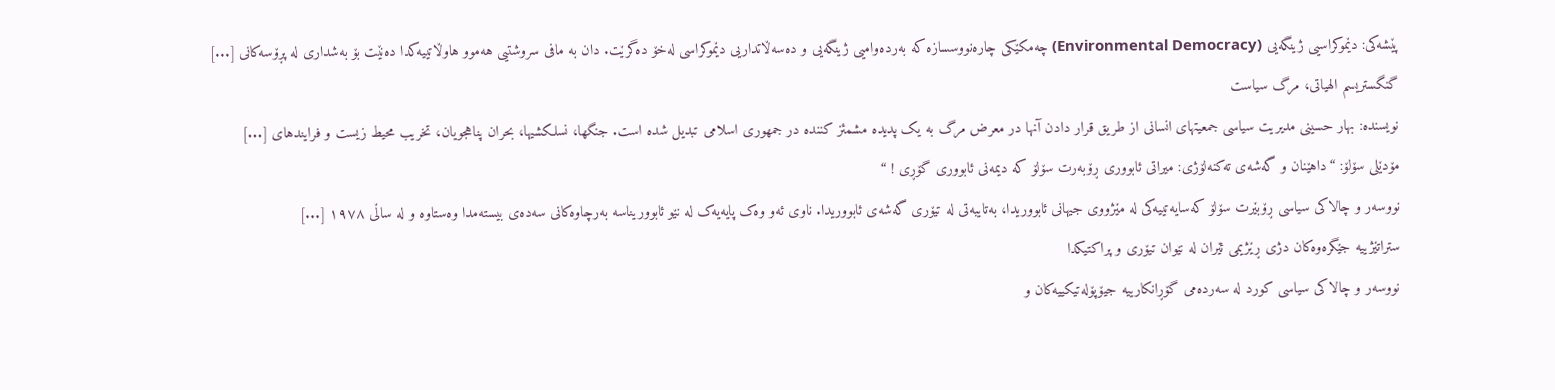پێشەکی: دێموکراسیی ژینگەیی (Environmental Democracy) چەمکێکی چارەنووسسازە کە بەردەوامیی ژینگەیی و دەسەڵاتداریی دێموکراسی لەخۆ دەگرێت. دان بە مافی سروشتیی هەموو هاوڵاتییەکدا دەنێت بۆ بەشداری لە پڕۆسەکانی [...]
گنگستریسم الهیاتی، مرگ سیاست
نویسنده: بهار حسینی مدیریت سیاسی جمعیتهای انسانی از طریق قرار دادن آنها در معرض مرگ به یک پدیده مشمئز کننده در جمهوری اسلامی تبدیل شده است. جنگها، نسلکشیها، بحران پناهجویان، تخریب محیط زیست و فرایندهای [...]
مۆدێلی سۆلۆ: “داهێنان و گەشەی تەکنەلۆژی: میراتی ئابووری ڕۆبەرت سۆلۆ کە دیمەنی ئابووری گۆڕی ! “
نووسەر و چالاکی سیاسی ڕۆبێرت سۆلۆ کەسایەتییەکی لە مێژووی جیهانی ئابووریدا، بەتایبەتی لە تیۆری گەشەی ئابووریدا. ناوی ئەو وەک پایەیەک لە نێو ئابووریناسە بەرچاوەکانی سەدەی بیستەمدا وەستاوە و لە ساڵی ١٩٧٨ [...]
ستراتێژییە جێگرەوەکان دژی ڕێژیمی ئێران لە نێوان تیۆری و پراکتیکدا
نووسەر و چالاکی سیاسی کورد لە سەردەمی گۆڕانکارییە جیۆپۆلەتیکییەکان و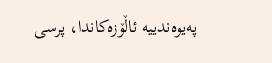پەیوەندییە ئاڵۆزەکاندا، پرسی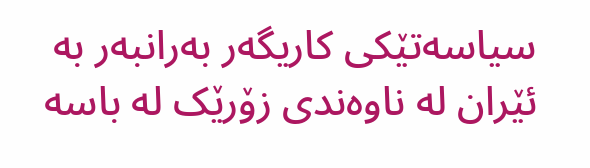سیاسەتێکی کاریگەر بەرانبەر بە ئێران لە ناوەندی زۆرێک لە باسە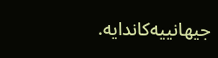جیهانییەکاندایە.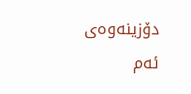دۆزینەوەی ئەم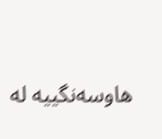هاوسەنگییە لە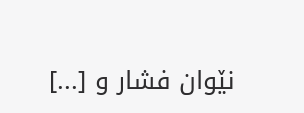نێوان فشار و [...]